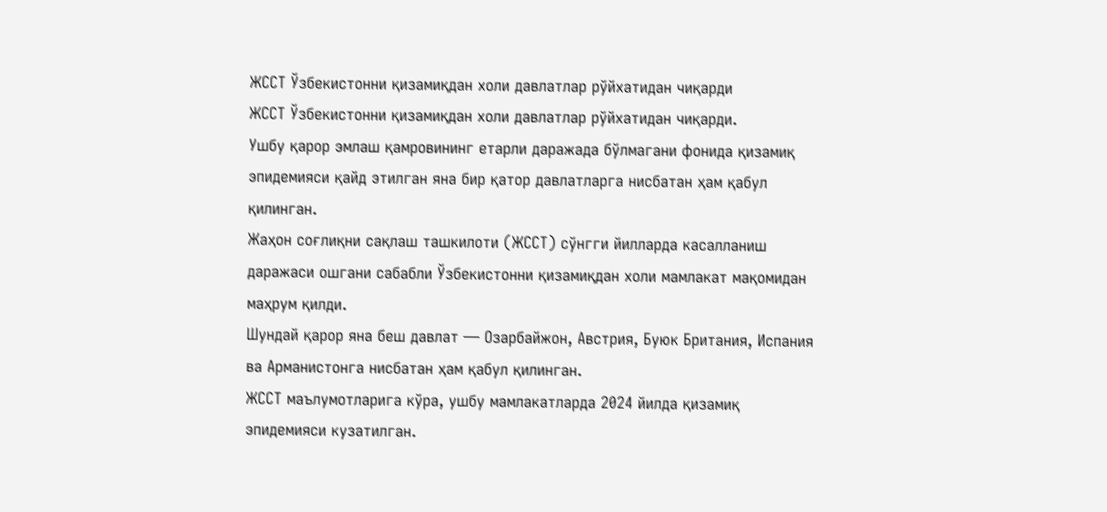ЖССТ Ўзбекистонни қизамиқдан холи давлатлар рўйхатидан чиқарди
ЖССТ Ўзбекистонни қизамиқдан холи давлатлар рўйхатидан чиқарди.
Ушбу қарор эмлаш қамровининг етарли даражада бўлмагани фонида қизамиқ эпидемияси қайд этилган яна бир қатор давлатларга нисбатан ҳам қабул қилинган.
Жаҳон соғлиқни сақлаш ташкилоти (ЖССТ) сўнгги йилларда касалланиш даражаси ошгани сабабли Ўзбекистонни қизамиқдан холи мамлакат мақомидан маҳрум қилди.
Шундай қарор яна беш давлат — Озарбайжон, Австрия, Буюк Британия, Испания ва Арманистонга нисбатан ҳам қабул қилинган.
ЖССТ маълумотларига кўра, ушбу мамлакатларда 2024 йилда қизамиқ эпидемияси кузатилган.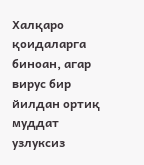Халқаро қоидаларга биноан, агар вирус бир йилдан ортиқ муддат узлуксиз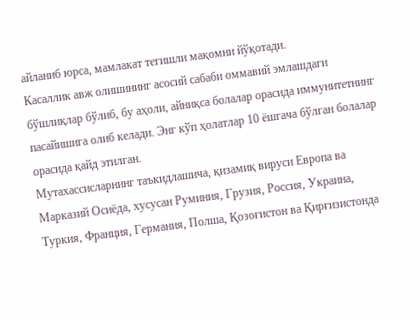айланиб юрса, мамлакат тегишли мақомни йўқотади.
Касаллик авж олишининг асосий сабаби оммавий эмлашдаги бўшлиқлар бўлиб, бу аҳоли, айниқса болалар орасида иммунитетнинг пасайишига олиб келади. Энг кўп ҳолатлар 10 ёшгача бўлган болалар орасида қайд этилган.
Мутахассисларнинг таъкидлашича, қизамиқ вируси Европа ва Марказий Осиёда, хусусан Руминия, Грузия, Россия, Украина, Туркия, Франция, Германия, Полша, Қозоғистон ва Қирғизистонда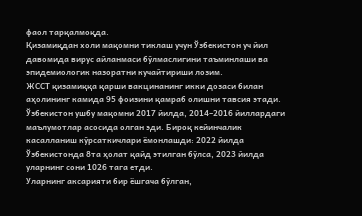фаол тарқалмоқда.
Қизамиқдан холи мақомни тиклаш учун Ўзбекистон уч йил давомида вирус айланмаси бўлмаслигини таъминлаши ва эпидемиологик назоратни кучайтириши лозим.
ЖССТ қизамиққа қарши вакцинанинг икки дозаси билан аҳолининг камида 95 фоизини қамраб олишни тавсия этади.
Ўзбекистон ушбу мақомни 2017 йилда, 2014–2016 йиллардаги маълумотлар асосида олган эди. Бироқ кейинчалик касалланиш кўрсаткичлари ёмонлашди: 2022 йилда Ўзбекистонда 8та ҳолат қайд этилган бўлса, 2023 йилда уларнинг сони 1026 тага етди.
Уларнинг аксарияти бир ёшгача бўлган,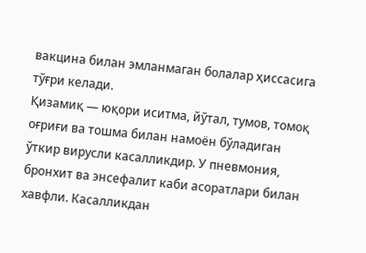вакцина билан эмланмаган болалар ҳиссасига тўғри келади.
Қизамиқ — юқори иситма, йўтал, тумов, томоқ оғриғи ва тошма билан намоён бўладиган ўткир вирусли касалликдир. У пневмония, бронхит ва энсефалит каби асоратлари билан хавфли. Касалликдан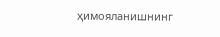ҳимояланишнинг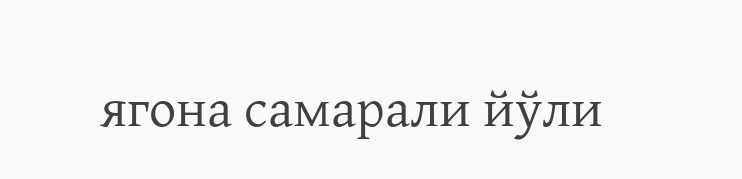ягона самарали йўли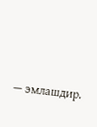— эмлашдир.